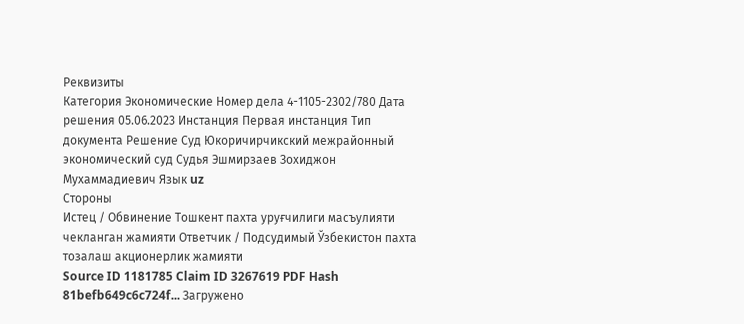Реквизиты
Категория Экономические Номер дела 4-1105-2302/780 Дата решения 05.06.2023 Инстанция Первая инстанция Тип документа Решение Суд Юкоричирчикский межрайонный экономический суд Судья Эшмирзаев Зохиджон Мухаммадиевич Язык uz
Стороны
Истец / Обвинение Тошкент пахта уруғчилиги масъулияти чекланган жамияти Ответчик / Подсудимый Ўзбекистон пахта тозалаш акционерлик жамияти
Source ID 1181785 Claim ID 3267619 PDF Hash 81befb649c6c724f... Загружено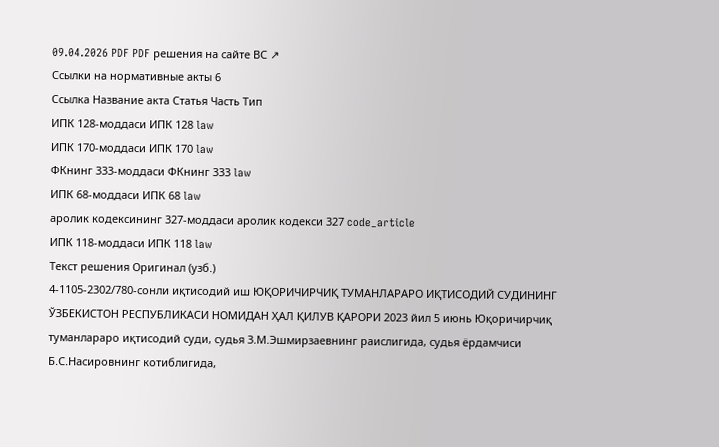09.04.2026 PDF PDF решения на сайте ВС ↗
Ссылки на нормативные акты 6
Ссылка Название акта Статья Часть Тип
ИПК 128-моддаси ИПК 128 law
ИПК 170-моддаси ИПК 170 law
ФКнинг 333-моддаси ФКнинг 333 law
ИПК 68-моддаси ИПК 68 law
аролик кодексининг 327-моддаси аролик кодекси 327 code_article
ИПК 118-моддаси ИПК 118 law
Текст решения Оригинал (узб.)
4-1105-2302/780-сонли иқтисодий иш ЮҚОРИЧИРЧИҚ ТУМАНЛАРАРО ИҚТИСОДИЙ СУДИНИНГ ЎЗБЕКИСТОН РЕСПУБЛИКАСИ НОМИДАН ҲАЛ ҚИЛУВ ҚАРОРИ 2023 йил 5 июнь Юқоричирчиқ туманлараро иқтисодий суди, судья З.М.Эшмирзаевнинг раислигида, судья ёрдамчиси Б.С.Насировнинг котиблигида,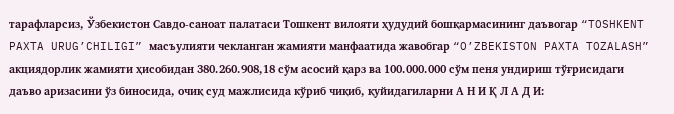тарафларсиз, Ўзбекистон Савдо-саноат палатаси Тошкент вилояти ҳудудий бошқармасининг даъвогар “TOSHKENT PAXTA URUG’CHILIGI” масъулияти чекланган жамияти манфаатида жавобгар “O’ZBEKISTON PAXTA TOZALASH” акциядорлик жамияти ҳисобидан 380.260.908,18 сўм асосий қарз ва 100.000.000 сўм пеня ундириш тўғрисидаги даъво аризасини ўз биносида, очиқ суд мажлисида кўриб чиқиб, қуйидагиларни А Н И Қ Л А Д И: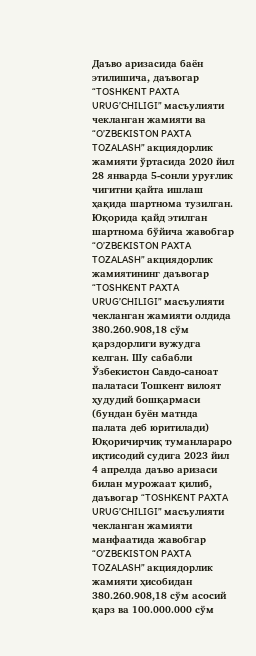Даъво аризасида баён этилишича, даъвогар “TOSHKENT PAXTA URUG’CHILIGI” масъулияти чекланган жамияти ва “O’ZBEKISTON PAXTA TOZALASH” акциядорлик жамияти ўртасида 2020 йил 28 январда 5-сонли уруғлик чигитни қайта ишлаш ҳақида шартнома тузилган. Юқорида қайд этилган шартнома бўйича жавобгар “O’ZBEKISTON PAXTA TOZALASH” акциядорлик жамиятининг даъвогар “TOSHKENT PAXTA URUG’CHILIGI” масъулияти чекланган жамияти олдида 380.260.908,18 сўм қарздорлиги вужудга келган. Шу сабабли Ўзбекистон Савдо-саноат палатаси Тошкент вилоят ҳудудий бошқармаси (бундан буён матнда палата деб юритилади) Юқоричирчиқ туманлараро иқтисодий судига 2023 йил 4 апрелда даъво аризаси билан мурожаат қилиб, даъвогар “TOSHKENT PAXTA URUG’CHILIGI” масъулияти чекланган жамияти манфаатида жавобгар “O’ZBEKISTON PAXTA TOZALASH” акциядорлик жамияти ҳисобидан 380.260.908,18 сўм асосий қарз ва 100.000.000 сўм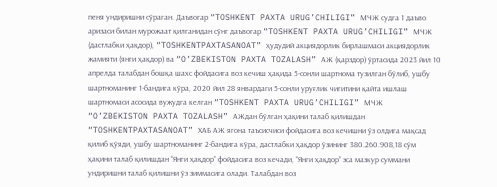пеня ундиришни сўраган. Даъвогар “TOSHKENT PAXTA URUG’CHILIGI” МЧЖ судга 1 даъво аризаси билан мурожаат қилганидан сўнг даъвогар “TOSHKENT PAXTA URUG’CHILIGI” МЧЖ (дастлабки ҳақдор), “TOSHKENTPAXTASANOAT” ҳудудий акциядорлик бирлашмаси акциядорлик жамияти (янги ҳақдор) ва “O’ZBEKISTON PAXTA TOZALASH” АЖ (қарздор) ўртасида 2023 йил 10 апрелда талабдан бошқа шахс фойдасига воз кечиш ҳақида 5-сонли шартнома тузилган бўлиб, ушбу шартноманинг 1-бандига кўра, 2020 йил 28 январдаги 5-сонли уруғлик чигитини қайта ишлаш шартномаси асосида вужудга келган “TOSHKENT PAXTA URUG’CHILIGI” МЧЖ “O’ZBEKISTON PAXTA TOZALASH” АЖдан бўлган ҳақини талаб қилишдан “TOSHKENTPAXTASANOAT” ХАБ АЖ ягона таъсисчиси фойдасига воз кечишни ўз олдига мақсад қилиб қўяди, ушбу шартноманинг 2-бандига кўра, дастлабки ҳақдор ўзининг 380.260.908,18 сўм ҳақини талаб қилишдан “Янги ҳақдор” фойдасига воз кечади, “Янги ҳақдор” эса мазкур суммани ундиришни талаб қилишни ўз зиммасига олади. Талабдан воз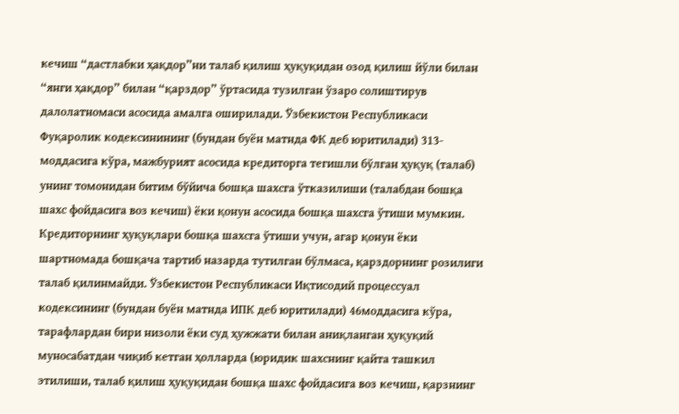кечиш “дастлабки ҳақдор”ни талаб қилиш ҳуқуқидан озод қилиш йўли билан “янги ҳақдор” билан “қарздор” ўртасида тузилган ўзаро солиштирув далолатномаси асосида амалга оширилади. Ўзбекистон Республикаси Фуқаролик кодексинининг (бундан буён матнда ФК деб юритилади) 313-моддасига кўра, мажбурият асосида кредиторга тегишли бўлган ҳуқуқ (талаб) унинг томонидан битим бўйича бошқа шахсга ўтказилиши (талабдан бошқа шахс фойдасига воз кечиш) ёки қонун асосида бошқа шахсга ўтиши мумкин. Кредиторнинг ҳуқуқлари бошқа шахсга ўтиши учун, агар қонун ёки шартномада бошқача тартиб назарда тутилган бўлмаса, қарздорнинг розилиги талаб қилинмайди. Ўзбекистон Республикаси Иқтисодий процессуал кодексининг (бундан буён матнда ИПК деб юритилади) 46моддасига кўра, тарафлардан бири низоли ёки суд ҳужжати билан аниқланган ҳуқуқий муносабатдан чиқиб кетган ҳолларда (юридик шахснинг қайта ташкил этилиши, талаб қилиш ҳуқуқидан бошқа шахс фойдасига воз кечиш, қарзнинг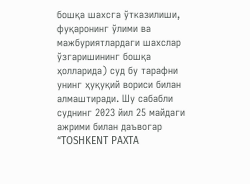бошқа шахсга ўтказилиши, фуқаронинг ўлими ва мажбуриятлардаги шахслар ўзгаришининг бошқа ҳолларида) суд бу тарафни унинг ҳуқуқий вориси билан алмаштиради. Шу сабабли суднинг 2023 йил 25 майдаги ажрими билан даъвогар “TOSHKENT PAXTA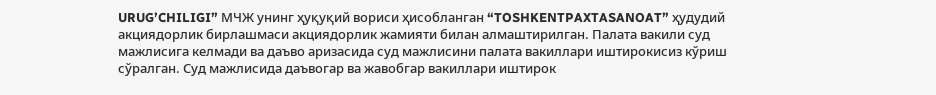URUG’CHILIGI” МЧЖ унинг ҳуқуқий вориси ҳисобланган “TOSHKENTPAXTASANOAT” ҳудудий акциядорлик бирлашмаси акциядорлик жамияти билан алмаштирилган. Палата вакили суд мажлисига келмади ва даъво аризасида суд мажлисини палата вакиллари иштирокисиз кўриш сўралган. Суд мажлисида даъвогар ва жавобгар вакиллари иштирок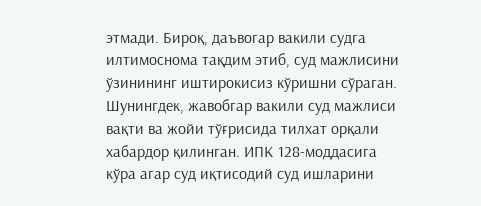этмади. Бироқ, даъвогар вакили судга илтимоснома тақдим этиб, суд мажлисини ўзинининг иштирокисиз кўришни сўраган. Шунингдек, жавобгар вакили суд мажлиси вақти ва жойи тўғрисида тилхат орқали хабардор қилинган. ИПК 128-моддасига кўра агар суд иқтисодий суд ишларини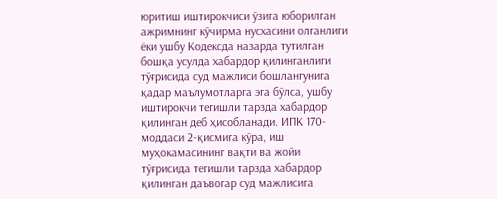юритиш иштирокчиси ўзига юборилган ажримнинг кўчирма нусхасини олганлиги ёки ушбу Кодексда назарда тутилган бошқа усулда хабардор қилинганлиги тўғрисида суд мажлиси бошлангунига қадар маълумотларга эга бўлса, ушбу иштирокчи тегишли тарзда хабардор қилинган деб ҳисобланади. ИПК 170-моддаси 2-қисмига кўра, иш муҳокамасининг вақти ва жойи тўғрисида тегишли тарзда хабардор қилинган даъвогар суд мажлисига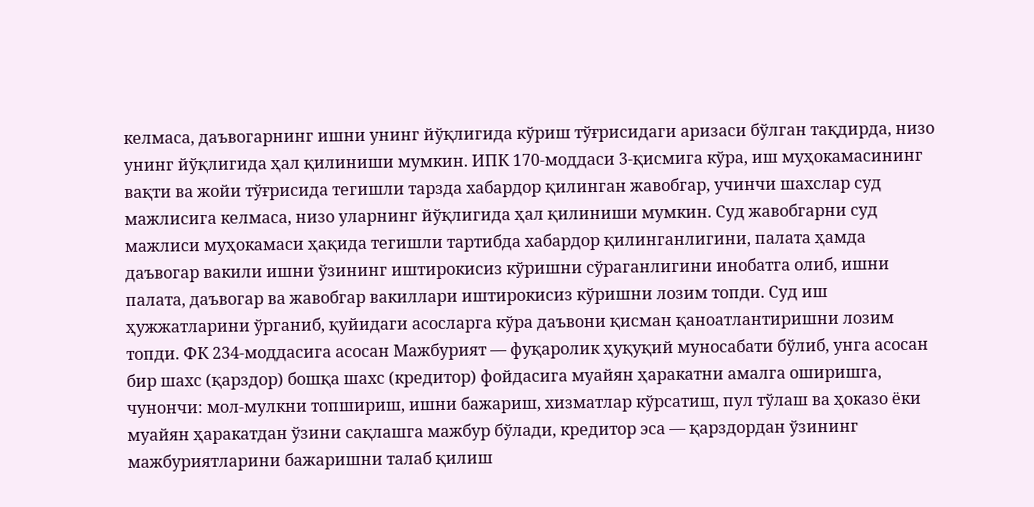келмаса, даъвогарнинг ишни унинг йўқлигида кўриш тўғрисидаги аризаси бўлган тақдирда, низо унинг йўқлигида ҳал қилиниши мумкин. ИПК 170-моддаси 3-қисмига кўра, иш муҳокамасининг вақти ва жойи тўғрисида тегишли тарзда хабардор қилинган жавобгар, учинчи шахслар суд мажлисига келмаса, низо уларнинг йўқлигида ҳал қилиниши мумкин. Суд жавобгарни суд мажлиси муҳокамаси ҳақида тегишли тартибда хабардор қилинганлигини, палата ҳамда даъвогар вакили ишни ўзининг иштирокисиз кўришни сўраганлигини инобатга олиб, ишни палата, даъвогар ва жавобгар вакиллари иштирокисиз кўришни лозим топди. Суд иш ҳужжатларини ўрганиб, қуйидаги асосларга кўра даъвони қисман қаноатлантиришни лозим топди. ФК 234-моддасига асосан Мажбурият — фуқаролик ҳуқуқий муносабати бўлиб, унга асосан бир шахс (қарздор) бошқа шахс (кредитор) фойдасига муайян ҳаракатни амалга оширишга, чунончи: мол-мулкни топшириш, ишни бажариш, хизматлар кўрсатиш, пул тўлаш ва ҳоказо ёки муайян ҳаракатдан ўзини сақлашга мажбур бўлади, кредитор эса — қарздордан ўзининг мажбуриятларини бажаришни талаб қилиш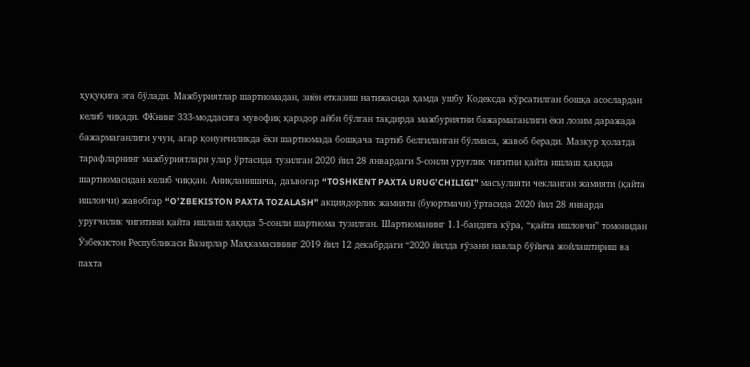ҳуқуқига эга бўлади. Мажбуриятлар шартномадан, зиён етказиш натижасида ҳамда ушбу Кодексда кўрсатилган бошқа асослардан келиб чиқади. ФКнинг 333-моддасига мувофиқ қарздор айби бўлган тақдирда мажбуриятни бажармаганлиги ёки лозим даражада бажармаганлиги учун, агар қонунчиликда ёки шартномада бошқача тартиб белгиланган бўлмаса, жавоб беради. Мазкур ҳолатда тарафларнинг мажбуриятлари улар ўртасида тузилган 2020 йил 28 январдаги 5-сонли уруғлик чигитни қайта ишлаш ҳақида шартномасидан келиб чиққан. Аниқланишича, даъвогар “TOSHKENT PAXTA URUG’CHILIGI” масъулияти чекланган жамияти (қайта ишловчи) жавобгар “O’ZBEKISTON PAXTA TOZALASH” акциядорлик жамияти (буюртмачи) ўртасида 2020 йил 28 январда уруғчилик чигитини қайта ишлаш ҳақида 5-сонли шартнома тузилган. Шартноманинг 1.1-бандига кўра, “қайта ишловчи” томонидан Ўзбекистон Республикаси Вазирлар Маҳкамасининг 2019 йил 12 декабрдаги “2020 йилда ғўзани навлар бўйича жойлаштириш ва пахта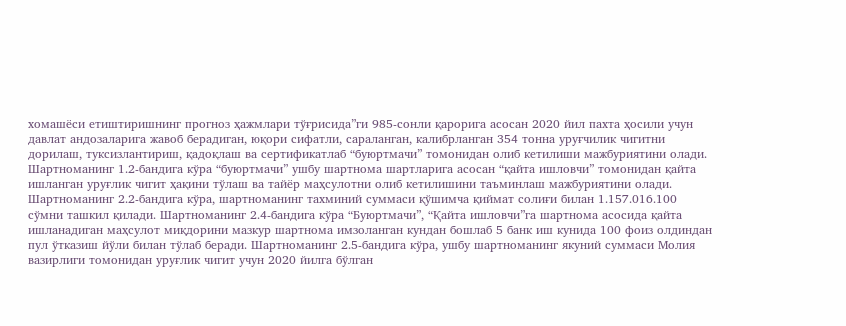хомашёси етиштиришнинг прогноз ҳажмлари тўғрисида”ги 985-сонли қарорига асосан 2020 йил пахта ҳосили учун давлат андозаларига жавоб берадиган, юқори сифатли, сараланган, калибрланган 354 тонна уруғчилик чигитни дорилаш, туксизлантириш, қадоқлаш ва сертификатлаб “буюртмачи” томонидан олиб кетилиши мажбуриятини олади. Шартноманинг 1.2-бандига кўра “буюртмачи” ушбу шартнома шартларига асосан “қайта ишловчи” томонидан қайта ишланган уруғлик чигит ҳақини тўлаш ва тайёр маҳсулотни олиб кетилишини таъминлаш мажбуриятини олади. Шартноманинг 2.2-бандига кўра, шартноманинг тахминий суммаси қўшимча қиймат солиғи билан 1.157.016.100 сўмни ташкил қилади. Шартноманинг 2.4-бандига кўра “Буюртмачи”, “Қайта ишловчи”га шартнома асосида қайта ишланадиган маҳсулот миқдорини мазкур шартнома имзоланган кундан бошлаб 5 банк иш кунида 100 фоиз олдиндан пул ўтказиш йўли билан тўлаб беради. Шартноманинг 2.5-бандига кўра, ушбу шартноманинг якуний суммаси Молия вазирлиги томонидан уруғлик чигит учун 2020 йилга бўлган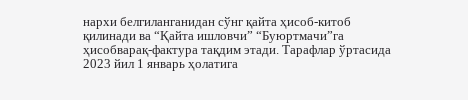нархи белгиланганидан сўнг қайта ҳисоб-китоб қилинади ва “Қайта ишловчи” “Буюртмачи”га ҳисобварақ-фактура тақдим этади. Тарафлар ўртасида 2023 йил 1 январь ҳолатига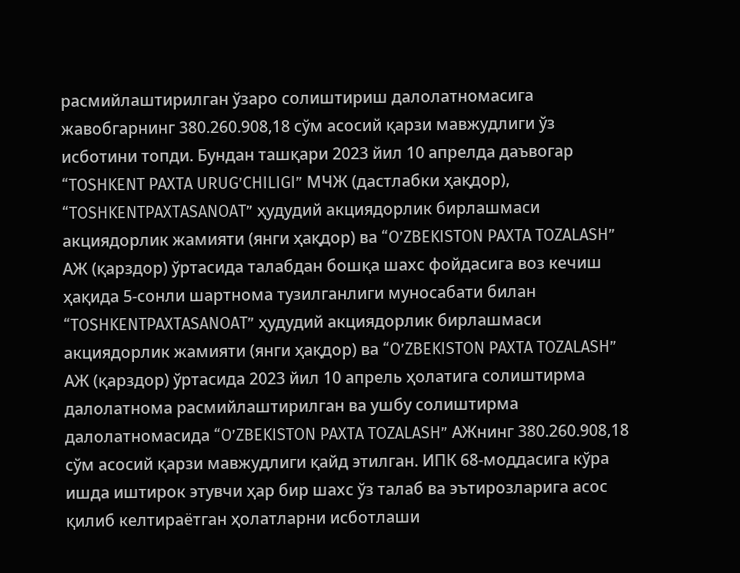расмийлаштирилган ўзаро солиштириш далолатномасига жавобгарнинг 380.260.908,18 сўм асосий қарзи мавжудлиги ўз исботини топди. Бундан ташқари 2023 йил 10 апрелда даъвогар “TOSHKENT PAXTA URUG’CHILIGI” МЧЖ (дастлабки ҳақдор), “TOSHKENTPAXTASANOAT” ҳудудий акциядорлик бирлашмаси акциядорлик жамияти (янги ҳақдор) ва “O’ZBEKISTON PAXTA TOZALASH” АЖ (қарздор) ўртасида талабдан бошқа шахс фойдасига воз кечиш ҳақида 5-сонли шартнома тузилганлиги муносабати билан “TOSHKENTPAXTASANOAT” ҳудудий акциядорлик бирлашмаси акциядорлик жамияти (янги ҳақдор) ва “O’ZBEKISTON PAXTA TOZALASH” АЖ (қарздор) ўртасида 2023 йил 10 апрель ҳолатига солиштирма далолатнома расмийлаштирилган ва ушбу солиштирма далолатномасида “O’ZBEKISTON PAXTA TOZALASH” АЖнинг 380.260.908,18 сўм асосий қарзи мавжудлиги қайд этилган. ИПК 68-моддасига кўра ишда иштирок этувчи ҳар бир шахс ўз талаб ва эътирозларига асос қилиб келтираётган ҳолатларни исботлаши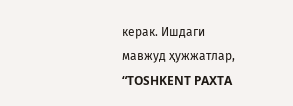керак. Ишдаги мавжуд ҳужжатлар, “TOSHKENT PAXTA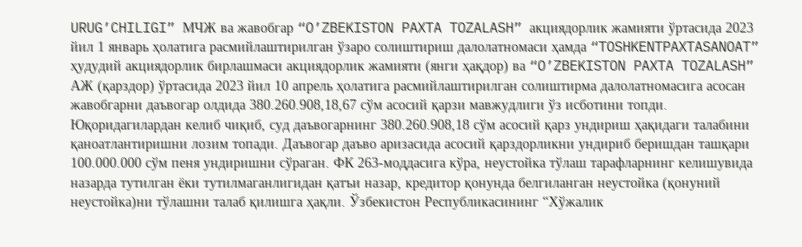URUG’CHILIGI” МЧЖ ва жавобгар “O’ZBEKISTON PAXTA TOZALASH” акциядорлик жамияти ўртасида 2023 йил 1 январь ҳолатига расмийлаштирилган ўзаро солиштириш далолатномаси ҳамда “TOSHKENTPAXTASANOAT” ҳудудий акциядорлик бирлашмаси акциядорлик жамияти (янги ҳақдор) ва “O’ZBEKISTON PAXTA TOZALASH” АЖ (қарздор) ўртасида 2023 йил 10 апрель ҳолатига расмийлаштирилган солиштирма далолатномасига асосан жавобгарни даъвогар олдида 380.260.908,18,67 сўм асосий қарзи мавжудлиги ўз исботини топди. Юқоридагилардан келиб чиқиб, суд даъвогарнинг 380.260.908,18 сўм асосий қарз ундириш ҳақидаги талабини қаноатлантиришни лозим топади. Даъвогар даъво аризасида асосий қарздорликни ундириб беришдан ташқари 100.000.000 сўм пеня ундиришни сўраган. ФК 263-моддасига кўра, неустойка тўлаш тарафларнинг келишувида назарда тутилган ёки тутилмаганлигидан қатъи назар, кредитор қонунда белгиланган неустойка (қонуний неустойка)ни тўлашни талаб қилишга ҳақли. Ўзбекистон Республикасининг “Хўжалик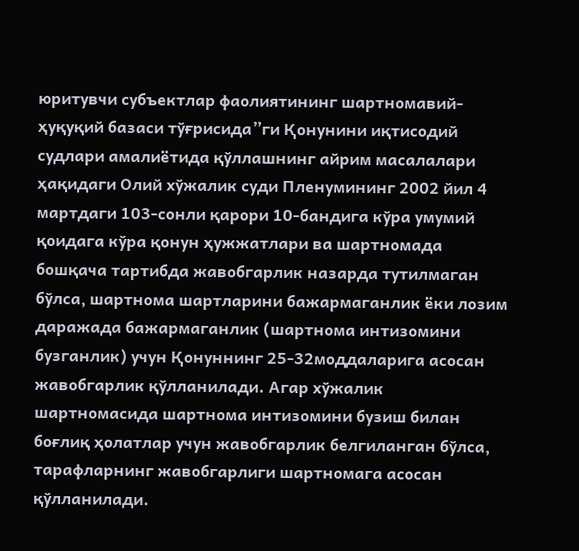юритувчи субъектлар фаолиятининг шартномавий-ҳуқуқий базаси тўғрисида”ги Қонунини иқтисодий судлари амалиётида қўллашнинг айрим масалалари ҳақидаги Олий хўжалик суди Пленумининг 2002 йил 4 мартдаги 103-сонли қарори 10-бандига кўра умумий қоидага кўра қонун ҳужжатлари ва шартномада бошқача тартибда жавобгарлик назарда тутилмаган бўлса, шартнома шартларини бажармаганлик ёки лозим даражада бажармаганлик (шартнома интизомини бузганлик) учун Қонуннинг 25-32моддаларига асосан жавобгарлик қўлланилади. Агар хўжалик шартномасида шартнома интизомини бузиш билан боғлиқ ҳолатлар учун жавобгарлик белгиланган бўлса, тарафларнинг жавобгарлиги шартномага асосан қўлланилади.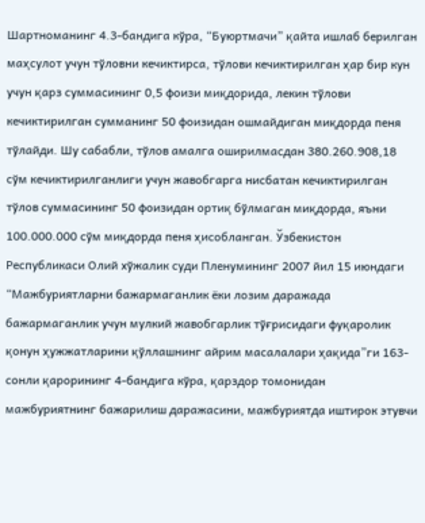Шартноманинг 4.3-бандига кўра, “Буюртмачи” қайта ишлаб берилган маҳсулот учун тўловни кечиктирса, тўлови кечиктирилган ҳар бир кун учун қарз суммасининг 0,5 фоизи миқдорида, лекин тўлови кечиктирилган сумманинг 50 фоизидан ошмайдиган миқдорда пеня тўлайди. Шу сабабли, тўлов амалга оширилмасдан 380.260.908,18 сўм кечиктирилганлиги учун жавобгарга нисбатан кечиктирилган тўлов суммасининг 50 фоизидан ортиқ бўлмаган миқдорда, яъни 100.000.000 сўм миқдорда пеня ҳисобланган. Ўзбекистон Республикаси Олий хўжалик суди Пленумининг 2007 йил 15 июндаги “Мажбуриятларни бажармаганлик ёки лозим даражада бажармаганлик учун мулкий жавобгарлик тўғрисидаги фуқаролик қонун ҳужжатларини қўллашнинг айрим масалалари ҳақида”ги 163-сонли қарорининг 4-бандига кўра, қарздор томонидан мажбуриятнинг бажарилиш даражасини, мажбуриятда иштирок этувчи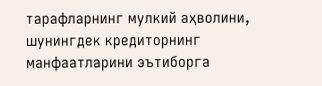тарафларнинг мулкий аҳволини, шунингдек кредиторнинг манфаатларини эътиборга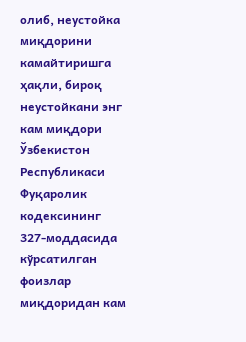олиб, неустойка миқдорини камайтиришга ҳақли, бироқ неустойкани энг кам миқдори Ўзбекистон Республикаси Фуқаролик кодексининг 327-моддасида кўрсатилган фоизлар миқдоридан кам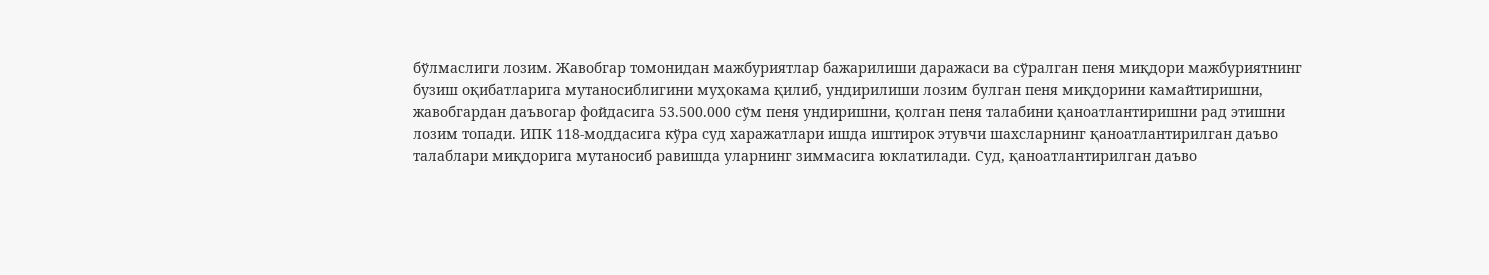бўлмаслиги лозим. Жавобгар томонидан мажбуриятлар бажарилиши даражаси ва сўралган пеня миқдори мажбуриятнинг бузиш оқибатларига мутаносиблигини муҳокама қилиб, ундирилиши лозим булган пеня миқдорини камайтиришни, жавобгардан даъвогар фойдасига 53.500.000 сўм пеня ундиришни, қолган пеня талабини қаноатлантиришни рад этишни лозим топади. ИПК 118-моддасига кўра суд харажатлари ишда иштирок этувчи шахсларнинг қаноатлантирилган даъво талаблари миқдорига мутаносиб равишда уларнинг зиммасига юклатилади. Суд, қаноатлантирилган даъво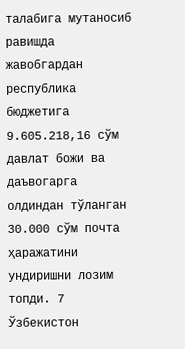талабига мутаносиб равишда жавобгардан республика бюджетига 9.605.218,16 сўм давлат божи ва даъвогарга олдиндан тўланган 30.000 сўм почта ҳаражатини ундиришни лозим топди. 7 Ўзбекистон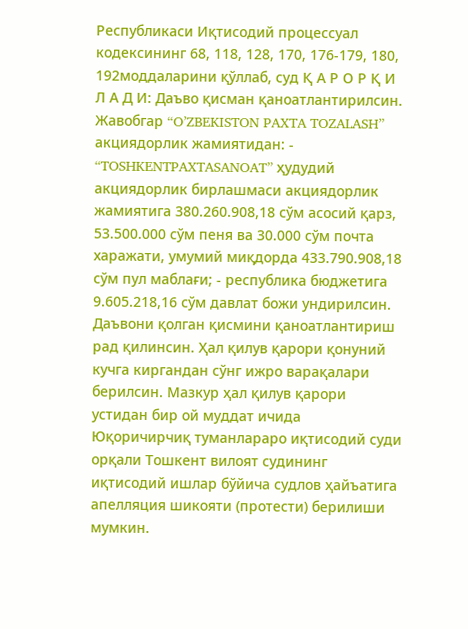Республикаси Иқтисодий процессуал кодексининг 68, 118, 128, 170, 176-179, 180, 192моддаларини қўллаб, суд Қ А Р О Р Қ И Л А Д И: Даъво қисман қаноатлантирилсин. Жавобгар “O’ZBEKISTON PAXTA TOZALASH” акциядорлик жамиятидан: - “TOSHKENTPAXTASANOAT” ҳудудий акциядорлик бирлашмаси акциядорлик жамиятига 380.260.908,18 сўм асосий қарз, 53.500.000 сўм пеня ва 30.000 сўм почта харажати, умумий миқдорда 433.790.908,18 сўм пул маблағи; - республика бюджетига 9.605.218,16 сўм давлат божи ундирилсин. Даъвони қолган қисмини қаноатлантириш рад қилинсин. Ҳал қилув қарори қонуний кучга киргандан сўнг ижро варақалари берилсин. Мазкур ҳал қилув қарори устидан бир ой муддат ичида Юқоричирчиқ туманлараро иқтисодий суди орқали Тошкент вилоят судининг иқтисодий ишлар бўйича судлов ҳайъатига апелляция шикояти (протести) берилиши мумкин.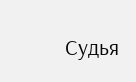Судья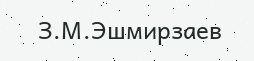З.М.Эшмирзаев